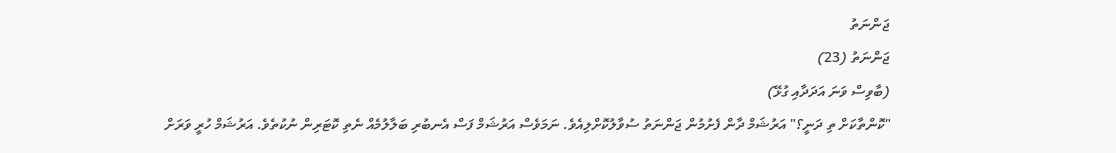ޖަންނަތު
ޖަންނަތު (23)
(ބާވިސް ވަނަ އަދަދާއި ގުޅޭ)
"ކޮންތާކަށް ތި ދަނީ؟" އަރުޝަމް ދާން ފެށުމުން ޖަންނަތު ސުވާލުކޮށްލިއެވެ. ނަމަވެސް އަރުޝަމް ފަސް އެނބުރި ބަލާލުމެއް ނެތި ކޮޓަރިން ނުކުތެވެ. އަރުޝަމް ހުރީ ވަރަށް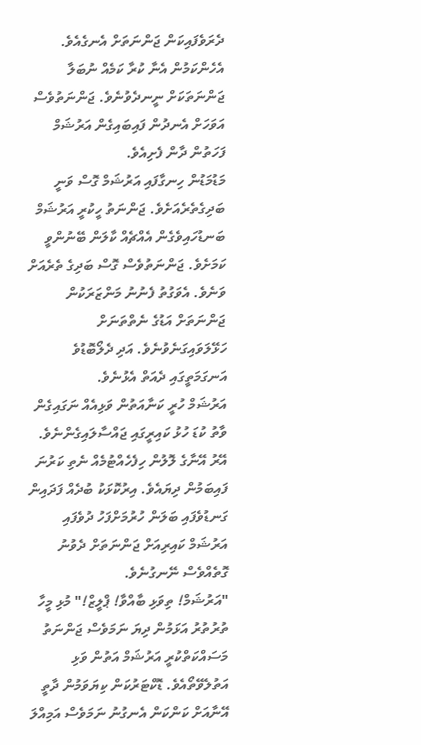ދެރަވެފައިކަން ޖަންނަތަށް އެނގެއެވެ. އެހެންކަމުން އެނާ ކުރާ ކަމެއް ނުބަލާ ޖަންނަތަކަށް ނީނދެވުނެވެ. ޖަންނަތުވެސް އަވަހަށް އެނދުން ފައިބައިގެން އަރުޝަމް ފަހަތުން ދާން ފެށިއެވެ.
މަޑުމަޑުން ހިނގާފައި އަރުޝަމް ގޮސް ވަނީ ބަދިގެތެރެއަށެވެ. ޖަންނަތު ހީކުރީ އަރުޝަމް ބަނޑުހައިވެގެން އެއްޗެއް ކާލަން ބޭނުންވީ ކަމަށެވެ. ޖަންނަތުވެސް ގޮސް ބަދިގެ ތެރެއަށް ވަނެވެ. އެވަގުތު ފެނުނު މަންޒަރަކުން ޖަންނަތަށް އަޑުގެ ނެތްތަނަށް ހަޅޭލަވައިގަނެވުނެވެ. އަދި ދެލޯބޮޑުވެ އަނގަމަތީގައި ދެއަތް އެޅުނެވެ.
އަރުޝަމް ހުރީ ކަނާއަތުން ވަޅިއެއް ނަގައިގެން ވާތު ކުޑަ ހުޅު ކައިރީގައި ޖައްސާލައިގެންނެވެ. އޭރު އޭނާގެ ލޮލުން ހިފެހެއްޓުމެއް ނެތި ކަރުނަ ފައިބަމުން ދިޔައެވެ. އިރުކޮޅަކު ބުދެއް ފަދައިން ގަނޑުވެފައި ބަލަން ހުރުމަށްފަހު ދުވެފައި އަރުޝަމް ކައިރިއަށް ޖަންނަތަށް ދެވުނު ގޮތެއްވެސް ނޭނގުނެވެ.
"އަރުޝަމް! ތިވަޅި ބާއްވާ! ޕްލީޒް!" މުޅި މީހާ ތުރުތުރު އަޅަމުން ދިޔަ ނަމަވެސް ޖަންނަތު މަސައްކަތްކުރީ އަރުޝަމް އަތުން ވަޅި އަތުލެވޭތޯއެވެ. ޑޮކްޓަރުކަން ކިޔަވަމުން ދާތީ އޭނާއަށް ކަންކަން އެނގުނު ނަމަވެސް އަމިއްލަ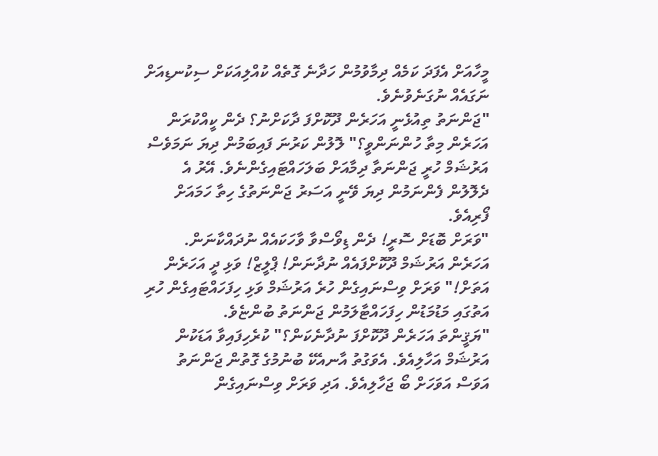މީހާއަށް އެފަދަ ކަމެއް ދިމާވުމުން ހަދާނެ ގޮތެއް ކުއްލިއަކަށް ސިކުނޑިއަށް ނަގައެއް ނުގަނެވުނެވެ.
"ޖަންނަތު ތިއުޅެނީ އަހަރެން ދޫކޮށްފަ ދާކަށްނު؟ ދެން ކީއްކުރަން އަހަރެން މިތާ ހުންނަންވީ؟" ލޮލުން ކަރުނަ ފައިބަމުން ދިޔަ ނަމަވެސް އަރުޝަމް ހުރީ ޖަންނަތާ ދިމާއަށް ބަލަހައްޓައިގެންނެވެ. އޭރު އެ ދެލޮލުން ފެންނަމުން ދިޔަ ވޭނީ އަސަރު ޖަންނަތުގެ ހިތާ ހަމައަށް ފޯރިއެވެ.
"ވަރަށް ބޮޑަށް ސޮރީ! ދެން ޑިވޯސްވާ ވާހަކައެއް ނުދައްކާނަން. އަހަރެން އަރުޝަމް ދޫކޮށްފައެއް ނުދާނަން! ޕްލީޒް! ވަޅި ދީ އަހަރެން އަތަށް!" ވަރަށް ވިސްނައިގެން ހުރެ އަރުޝަމް ވަޅި ހިފަހައްޓައިގެން ހުރި އަތުގައި މަޑުމަޑުން ހިފަހައްޓާލަމުން ޖަންނަތު ބުންޏެވެ.
"ޔަޤީންތަ އަހަރެން ދޫކޮށްފަ ނުދާނެކަން؟" ކުރެހިފައިވާ އަޑަކުން އަރުޝަމް އަހާލިއެވެ. އެވަގުތު އާނއެކޭ ބުނުމުގެ ގޮތުން ޖަންނަތު އަވަސް އަވަހަށް ބޯ ޖަހާލިއެވެ. އަދި ވަރަށް ވިސްނައިގެން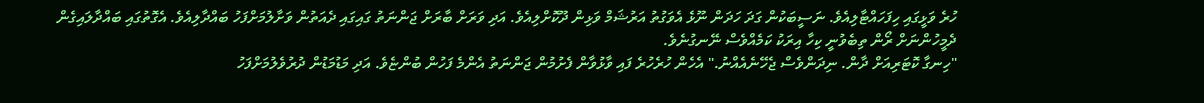ހުރެ ވަޅީގައި ހިފަހައްޓާލިއެވެ. ނަސީބަކުން ގަދަ ހަދަން ނޫޅެ އެވަގުތު އަރުޝަމް ވަޅިން ދޫކޮށްލިއެވެ. އަދި ވަރަށް ބާރަށް ޖަންނަތު ގައިގައި ދެއަތުން ވަށާލުމަށްފަހު ބައްދާލިއެވެ. އެގޮތުގައި ބައްދާލައިގެން ދެމީހުންނަށް ރޯން ތިބެވުނީ ކިހާ އިރަކު ކަމެއްވެސް ނޭނގުނެވެ.
"ހިނގާ ކޮޓަރިއަށް ދާން. ނިދަންވެސް ޖެހޭނެއެއްނު." އެހެން ހުރެހުރެ ފައި ވާޅުވާން ފެށުމުން ޖަންނަތު އެންމެ ފަހުން ބުންޏެވެ. އަދި މަޑުމަޑުން ދުރުވެލުމަށްފަހު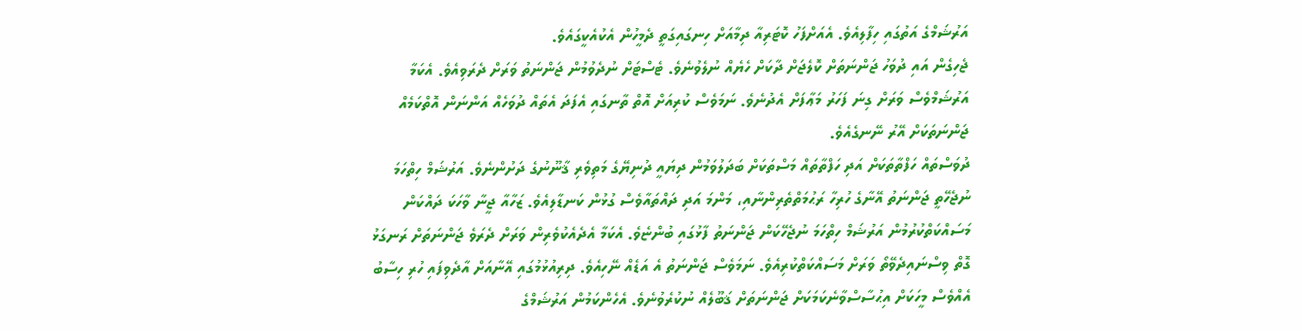އަރުޝަމްގެ އަތުގައި ހިފާލިއެވެ. އެއަށްފަހު ކޮޓަރިއާ ދިމާއަށް ހިނގައިގަތީ ދެމީހުން އެކުއެކީގައެވެ.
ޖެހިގެން އައި ދުވަހު ޖަންނަތަށް ކޮލެޖަށް ދާކަށް ހެޔެއް ނުލެވުނެވެ. ޓެސްޓަށް ނުދެވުމުން ޖަންނަތު ވަރަށް ދެރަވިއެވެ. އެކަމާ އަރުޝަމްވެސް ވަރަށް ގިނަ ފަހަރު މަޢާފަށް އެދުނެވެ. ނަމަވެސް ކުރިއަށް އޮތް ތާނގައި އެފަދަ އެތައް ދުވަހެއް އަންނަން އޮތްކަމެއް ޖަންނަތަކަށް އޭރު ނޭނގެއެވެ.
ދުވަސްތައް ހަފްތާތަކަށް އަދި ހަފްތާތައް މަސްތަކަށް ބަދަލުވަމުން ދިޔައީ ދުނިޔޭގެ މަތިވެރި ޤާނޫނުގެ ދަށުންނެވެ. އަރުޝަމް ހިތްހަމަ ނުޖެހޭތީ ޖަންނަތު އޭނާގެ ހުރިހާ ރަޙުމަތްތެރިންނާއި، މަންމަ އަދި ދައްތައާވެސް ގުޅުން ކަނޑާލިއެވެ. ޒަހާއާ ޖީނާ ވާހަކަ ދައްކަން މަސައްކަތްކުރުމުން އަރުޝަމް ހިތްހަމަ ނުޖެހޭކަން ޖަންނަތު ފާޅުގައި ބުންޏެވެ. އެކަމާ އެދެއެކުވެރިން ވަރަށް ދެރަވެ ޖަންނަތަށް ރަނގަޅު ގޮތް ވިސްނައިދެވޭތޯ ވަރަށް މަސައްކަތްކުރިއެވެ. ނަމަވެސް ޖަންނަތު އެ އަޑެއް ނޭހިއެވެ. ދިރިއުޅުމުގައި އޭނާއަށް އާދެވިފައި ހުރި ހިސާބު އެއްވެސް މީހަކަށް އިޙުސާސްވާނެކަމަކަށް ޖަންނަތަށް ޤަބޫލެއް ނުކުރެވުނެވެ. އެހެންކަމުން އަރުޝަމްގެ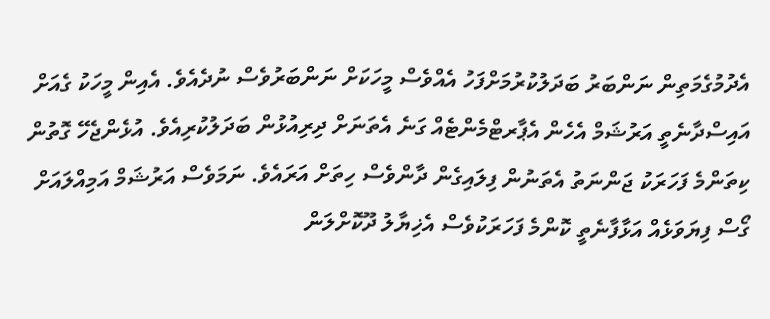އެދުމުގެމަތިން ނަންބަރު ބަދަލުކުރުމަށްފަހު އެއްވެސް މީހަކަށް ނަންބަރުވެސް ނުދެއެވެ. އެއިން މީހަކު ގެއަށް އައިސްދާނެތީ އަރުޝަމް އެހެން އެޕާރޓްމެންޓެއް ގަނެ އެތަނަށް ދިރިއުޅުން ބަދަލުކުރިއެވެ. އުޅެންޖެހޭ ގޮތުން ކިތަންމެ ފަހަރަކު ޖަންނަތު އެތަނުން ފިލައިގެން ދާންވެސް ހިތަށް އަރައެވެ. ނަމަވެސް އަރުޝަމް އަމިއްލައަށް ގޯސް ފިޔަވަޅެއް އަޅާފާނެތީ ކޮންމެ ފަހަރަކުވެސް އެޚިޔާލު ދޫކޮށްލަން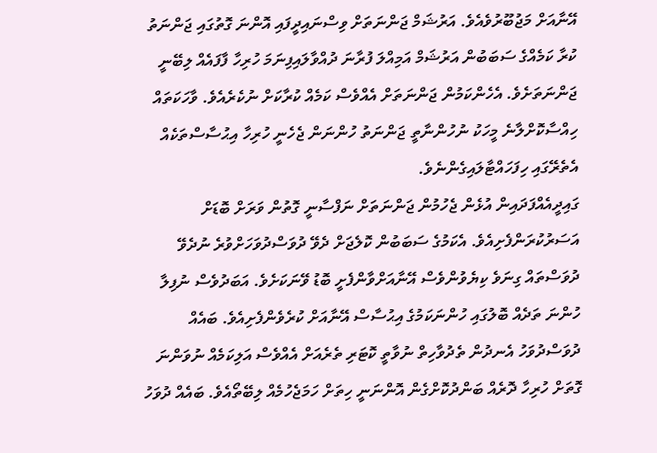އޭނާއަށް މަޖުބޫރުވެއެވެ. އަރުޝަމް ޖަންނަތަށް ވިސްނައިދީފައި އޮންނަ ގޮތުގައި ޖަންނަތު ކުރާ ކަމެއްގެ ސަބަބުން އަރުޝަމް އަމިއްލަ ފުރާނަ ދުއްވާލައިފިނަމަ ހުރިހާ ފާފައެއް ލިބޭނީ ޖަންނަތަށެވެ. އެހެންކަމުން ޖަންނަތަށް އެއްވެސް ކަމެއް ކުރާކަށް ނުކެރެއެވެ. ވާހަކަތައް ހިއްސާކޮށްލާނެ މީހަކު ނުހުންނާތީ ޖަންނަތު ހުންނަން ޖެހެނީ ހުރިހާ އިޙުސާސްތަކެއް އެތެރޭގައި ހިފަހައްޓާލައިގެންނެވެ.
ގައިދީއެއްފަދައިން އުޅެން ޖެހުމުން ޖަންނަތަށް ނަފްސާނީ ގޮތުން ވަރަށް ބޮޑަށް އަސަރުކުރަންފެށިއެވެ. އެކަމުގެ ސަބަބުން ކޮލެޖަށް ދެވޭ ދުވަސްދުވަހަށްވުރެ ނުދެވޭ ދުވަސްތައް ގިނަވެ ކިޔެވުންވެސް އޭނާއަށްވާންފެށީ ބޮޑު ވޭނަކަށެވެ. އަބަދުވެސް ނުފިލާ ހުންނަ ތަދެއް ބޮލުގައި ހުންނަކަމުގެ އިޙުސާސް އޭނާއަށް ކުރެވެންފެށިއެވެ. ބައެއް ދުވަސްދުވަހު އެނދުން ތެދުވާހިތް ނުވާތީ ކޮޓަރި ތެރެއަށް އެއްވެސް އަލިކަމެއް ނުވަންނަ ގޮތަށް ހުރިހާ ދޮރެއް ބަންދުކޮށްގެން އޮންނަނީ ހިތަށް ހަމަޖެހުމެއް ލިބޭތޯއެވެ. ބައެއް ދުވަހު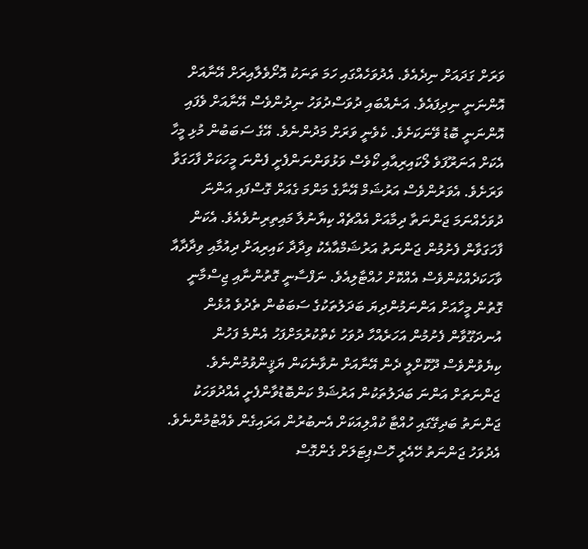ވަރަށް ގަދައަށް ނިދެއެވެ. އެދުވަހެއްގައި ހަމަ ތަނަކު އޮށޯވެލާއިރަށް އޭނާއަށް އޮންނަނީ ނިދިފައެވެ. އަނެއްބައި ދުވަސްދުވަހު ނިދުންވެސް އޭނާއަށް ވެފައި އޮންނަނީ ބޮޑު ވޭނަކަށެވެ. ކެވެނީ ވަރަށް މަދުންނެވެ. އޭގެ ސަބަބުން މުޅި މީހާ އެކަށް އަނަރޫފަވެ ލޯކައިރިއާއި ކޯވެސް ވަޅުވަންނަންފެށީ ފެންނަ މީހަކަށް ފާހަގަވާ ވަރަށެވެ. އެވަރުންވެސް އަރުޝަމް އޭނާގެ މަންމަ ގެއަށް ގޮސްފައި އަންނަ ދުވަހެއްނަމަ ޖަންނަތާ ދިމާއަށް އެއްޗެއް ކިޔާނުލާ މައިތިރިނުވެއެވެ. އެކަން ފާހަގަވާން ފެށުމުން ޖަންނަތު އަރުޝަމްއާއެކު ވިދާދާ ކައިރިއަށް ދިއުމާއި ވިދާދާއާ ވާހަކަދެއްކުންވެސް އެއްކޮށް ހުއްޓާލިއެވެ. ނަފްސާނީ ގޮތުންނާއި ޖިސްމާނީ ގޮތުން މީހާއަށް އަންނަމުންދިޔަ ބަދަލުތަކުގެ ސަބަބުން ތެދުވެ އުޅެން އުނދަގޫވާން ފެށުމުން އަހަރެއްހާ ދުވަހު ކެތްކުރުމަށްފަހު އެންމެ ފަހުން ކިޔެވުންވެސް ދޫކޮށްލީ ދެން އޭނާއަށް ނުވާނެކަން ޔަޤީންވުމުންނެވެ.
ޖަންނަތަށް އަންނަ ބަދަލުތަކުން އަރުޝަމް ކަންބޮޑުވާންފެށީ އެއްދުވަހަކު ޖަންނަތު ބަދިގޭގައި ހުއްޓާ ކުއްލިއަކަށް އެނބުރުން އަރައިގެން ވެއްޓުމުންނެވެ. އެދުވަހު ޖަންނަތު ހޭއެރީ ހޮސްޕިޓަލަށް ގެންގޮސް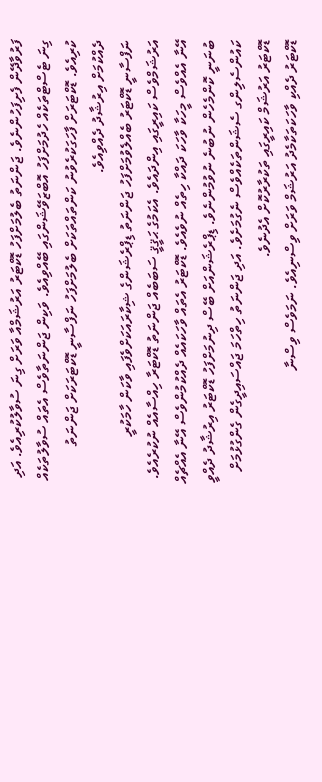ފަރުވާދޭން ފެށިފަހުންނެވެ. ޖަންނަތު ބެލުމަށްފަހު ޑޮކްޓަރު އަރުޝަމްއާ ވަރަށް ގިނަ ސުވާލުކުރިއެވެ. އަދި ގިނަ ޓެސްޓްތަކެއް ހެދުމަށްފަހު އޮބްޒަވޭޝަންގައި ބޭއްވިއެވެ. ވަކިން ޖަންނަތާވެސް އެތައް ސުވާލުތަކެއް ކުރިއެވެ. ޑޮކްޓަރަށް ފާހަގަކުރެވުނު ކަންތައްތަކަށް ބެލުމަށްފަހު ނަފްސާނީ ޑޮކްޓަރަކަށް ޖަންނަތު ދެއްކުމަށް އިރުޝާދު ދެއްވިއެވެ.
ނަފްސާނީ ޑޮކްޓަރު ބެއްލެވުމަށްފަހު ޖަންނަތު ޑިޕްރެޝަންގެ ޝިކާރައަކަށްވެފައި ވާކަން ހާމަކުރީ އަރުޝަމްވެސް ކައިރީގައި އިންދައެވެ. އެކަމުގެ ޙަޤީޤީ ސަބަބެއް ޖަންނަތު ޑޮކްޓަރާ ހިއްސާއެއް ނުކުރެއެވެ. އޭނާ އެއްވެސް މީހަކާ ވާހަކަ ދައްކާ ހިތެއް ނުވެއެވެ. ޑޮކްޓަރު އެތައް ވާހަކައެއް ދެއްކުމުންވެސް އޭނާ އެއްޗެއް ބުނަނީ ކޮންމެހެން ނުބުނެ ނުވުމުންނެވެ. ޑިޕްރެޝަންއަށް ބޭސް ދިނުމަށްފަހު ޑޮކްޓަރު އިރުޝާދު ދެއްވީ ކައުންސެލިންގ ސެޝަންތަކެއްވެސް ނެގުމަށެވެ. އަދި ޖަންނަތު ހިތްހަމަ ޖައްސައިދީގެން ގެންގުޅުމަށް ޑޮކްޓަރު އަރުޝަމް ކައިރީގައި ތަކުރާރުކޮށް އެދުނެވެ.
ޑޮކްޓަރު ދެއްކި ވާހަކަތަކާމެދު އަރުޝަމް ވަރަށް ވިސްނިއެވެ. ނަމަވެސް ވިސްނާ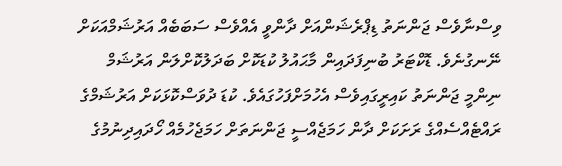ވިސްނާވެސް ޖަންނަތު ޑިޕްރެޝަންއަށް ދާންވީ އެއްވެސް ސަބަބެއް އަރުޝަމްއަކަށް ނޭނގުނެވެ. ޑޮކްޓަރު ބުނިފަދައިން މާޙައުލު ކުޑަކޮށް ބަދަލުކޮށްލަން އަރުޝަމް ނިންމީ ޖަންނަތު ކައިރީގައިވެސް އެހުމަށްފަހުގައެވެ. ކުޑަ ދުވަސްކޮޅަކަށް އަރުޝަމްގެ ރައްޓެއްސެއްގެ ރަށަކަށް ދާން ހަމަޖެއްސީ ޖަންނަތަށް ހަމަޖެހުމެއް ހޯދައިދިނުމުގެ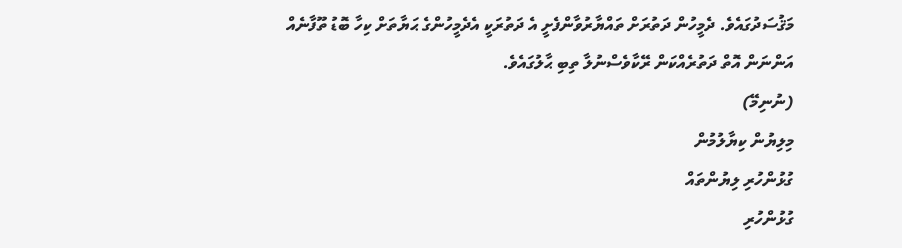މަޤުސަދުގައެވެ. ދެމީހުން ދަތުރަށް ތައްޔާރުވާންފެށީ އެ ދަތުރަކީ އެދެމީހުންގެ ޙަޔާތަށް ކިހާ ބޮޑު ތޫފާނެއް އަންނަން އޮތް ދަތުރެއްކަން ރޭކާވެސްނުލާ ތިބި ޙާލުގައެވެ.
(ނުނިމޭ)
މިލިޔުން ކިޔާލުމުން
ގުޅުންހުރި ލިޔުންތައް
ގުޅުންހުރި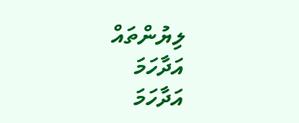ލިޔުންތައް
އަދާހަމަ
އަދާހަމަ